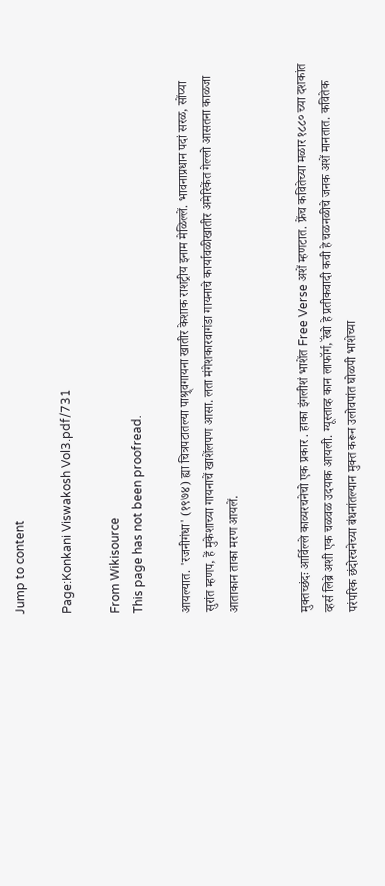Jump to content

Page:Konkani Viswakosh Vol3.pdf/731

From Wikisource
This page has not been proofread.

आयल्यात. 'रजनीगंधा' (१९७४) ह्या चित्रपटातल्या पाश्र्र्वगायना खातीर केशाक राशट्रीय इनाम मेळिल्लें. भावनाप्रधान पदां सरळ, सोंप्या सुरांत म्हणप, हें मुकेशाच्या गायनाचें खाशेंलपण आसा. लता मंगेशकारवागंडा गायनाचे कार्यावळीखातीर अमेरिकेंत गेल्लो आसतना काळजा आताकान ताका मरण आयलें.


मुक्तच्छंदः आर्विल्ले काव्यरचनेचो एक प्रकार . हाका इंगलीशं भाशेंत Free Verse अशें म्हणटात. फ्रेंच कवितेच्या मळार १८८० च्या दशकांत व्हर्स लिब्रे अशी एक चळवळ उदयाक आयली. ग्यूस्ताव्ह कान लाफॉर्ग, रॅंबो हे प्रतीकवादी कवी हे चळनळीचे जनक अशें मानतात. कवितेक परंपरिक छंदोरचनेच्या बंधनांतल्यान मुक्त करून उलोवपांत घोळपी भाशेच्या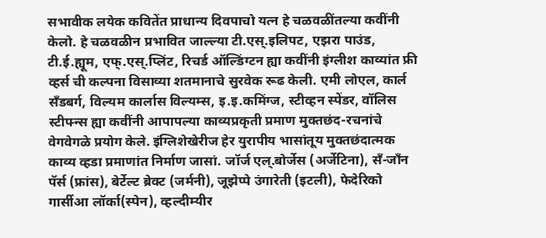सभावीक लयेक कवितेंत प्राधान्य दिवपाचो यत्न हे चळवळींतल्या कवींनी केलो. हे चळवळीन प्रभावित जाल्ल्या टी.एस्.इलिपट, एझरा पाउंड, टी.ई.ह्यूम, एफ्.एस्.प्लिंट, रिचर्ड ऑल्डिंग्टन ह्या कवींनी इंग्लीश काव्यांत फ्री व्हर्स ची कल्पना विसाव्या शतमानाचे सुरवेक रूढ केली. एमी लोएल, कार्ल सॅंडबर्ग, विल्यम कार्लास विल्यम्स, इ.इ.कमिंग्ज, स्टीव्हन स्पेंडर, वॉलिस स्टीफ्न्स ह्या कवींनी आपापल्या काव्यप्रकृती प्रमाण मुक्तछंद-रचनांचे वेगवेगळे प्रयोग केले. इंग्लिशेखेरीज हेर युरापीय भासांतूय मुक्तछंदात्मक काव्य व्हडा प्रमाणांत निर्माण जासां. जॉर्ज एल्.बोर्जेस (अर्जेटिना), सॅं-जॉंन पॅर्स (फ्रांस), बेर्टेल्ट ब्रेक्ट (जर्मनी), जूझेप्पे उंगारेती (इटली), फेदेरिको गार्सीआ लॉर्का(स्पेन), व्हल्दीम्यीर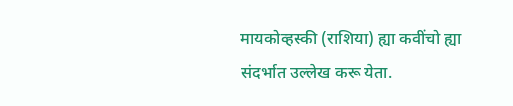मायकोव्हस्की (राशिया) ह्या कवींचो ह्या संदर्भात उल्लेख करू येता.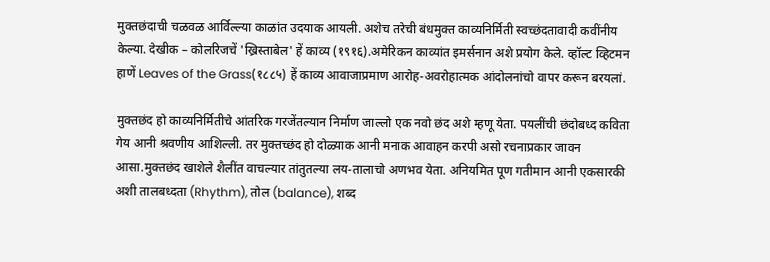मुक्तछंदाची चळवळ आर्विल्ल्या काळांत उदयाक आयली. अशेच तरेची बंधमुक्त काव्यनिर्मिती स्वच्छंदतावादी कवींनीय केल्या. देखीक – कोलरिजचें 'ख्रिस्ताबेल' हें काव्य (१९१६).अमेरिकन काव्यांत इमर्सनान अशे प्रयोग केले. व्हॉल्ट व्हिटमन हाणें Leaves of the Grass(१८८५) हें काव्य आवाजाप्रमाण आरोह-अवरोहात्मक आंदोलनांचो वापर करून बरयलां.

मुक्तछंद हो काव्यनिर्मितीचे आंतरिक गरजेंतल्यान निर्माण जाल्लो एक नवो छंद अशे म्हणू येता. पयलींची छंदोबध्द कविता गेय आनी श्रवणीय आशिल्ली. तर मुक्तच्छंद हो दोळ्याक आनी मनाक आवाहन करपी असो रचनाप्रकार जावन आसा.मुक्तछंद खाशेले शैलींत वाचल्यार तांतुतल्या लय-तालाचो अणभव येता. अनियमित पूण गतीमान आनी एकसारकी अशी तालबध्दता (Rhythm), तोल (balance), शब्द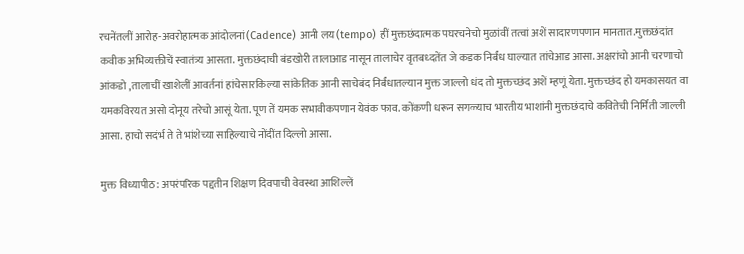रचनेंतलीं आरोह-अवरोहात्मक आंदोलनां(Cadence) आनी लय(tempo) हीं मुक्तछंदात्मक पघरचनेचो मुळांवीं तत्वां अशें सादारणपणान मानतात.मुक्तछंदांत कवीक अभिव्यक्तीचें स्वातंत्र्य आसता. मुक्तछंदाची बंडखोरी तालाआड नासून तालाचेर वृतबध्दतेंत जे कडक निर्बंध घाल्यात तांचेआड आसा. अक्षरांचो आनी चरणाचो आंकडो ,तालाचीं खाशेलीं आवर्तनां हांचेसारकिल्या सांकेतिक आनी साचेबंद निर्बंधातल्यान मुक्त जाल्लो धंद तो मुक्तच्छंद अशें म्हणूं येता. मुक्तच्छंद हो यमकासयत वा यमकविरयत असो दोनूय तरेचो आसूं येता. पूण तें यमक सभावीकपणान येवंक फाव. कोंकणी धरून सगळ्याच भारतीय भाशांनी मुक्तछंदाचे कवितेची निर्मिती जाल्ली आसा. हाचो सदंर्भ ते ते भांशेच्या साहिल्याचे नोंदींत दिल्लो आसा.

मुक्त विध्यापीठ: अपरंपरिक पद्दतीन शिक्षण दिवपाची वेवस्था आशिल्लें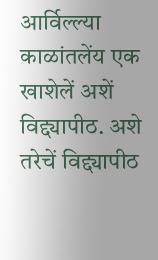आर्विल्ल्या काळांतलेंय एक खाशेलें अशें विद्द्यापीठ. अशे तरेचें विद्द्यापीठ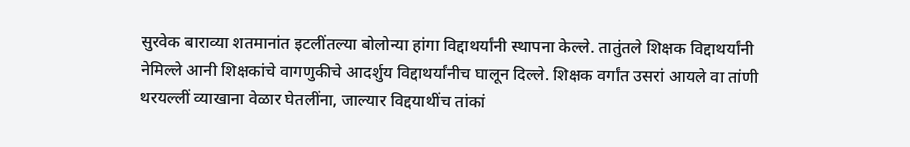सुरवेक बाराव्या शतमानांत इटलींतल्या बोलोन्या हांगा विद्दाथर्यांनी स्थापना केल्ले. तातुंतले शिक्षक विद्दाथर्यांनी नेमिल्ले आनी शिक्षकांचे वागणुकीचे आदर्शुय विद्दाथर्यांनीच घालून दिल्ले. शिक्षक वर्गांत उसरां आयले वा तांणी थरयल्लीं व्याखाना वेळार घेतलींना, जाल्यार विद्दयाथींच तांकां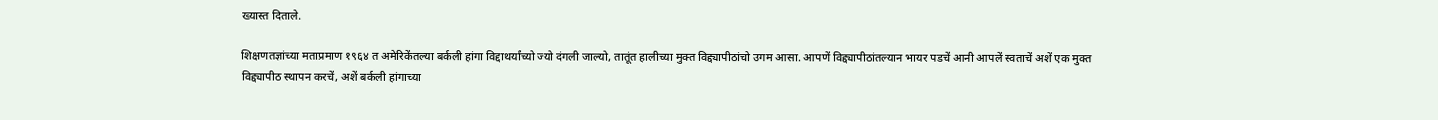ख्यास्त दिताले.

शिक्षणतज्ञांच्या मताप्रमाण १९६४ त अमेरिकेंतल्या बर्कली हांगा विद्दाथर्यांच्यो ज्यो दंगली जाल्यो, तातूंत हालीच्या मुक्त विद्द्यापीठांचो उगम आसा. आपणें विद्द्यापीठांतल्यान भायर पडचें आनी आपलें स्वताचें अशें एक मुक्त विद्द्यापीठ स्थापन करचें, अशें बर्कली हांगाच्या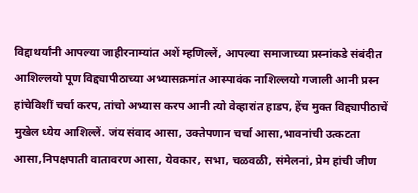विद्दाथर्यांनी आपल्या जाहीरनाम्यांत अशें म्हणिल्लें, आपल्या समाजाच्या प्रस्नांकडे संबंदीत आशिल्लयो पूण विद्द्यापीठाच्या अभ्यासक्रमांत आस्पावंक नाशिल्लयो गजाली आनी प्रस्न हांचेविशीं चर्चा करप, तांचो अभ्यास करप आनी त्यो वेव्हारांत हाडप, हेंच मुक्त विद्द्यापीठाचें मुखेल ध्येय आशिल्लें. जंय संवाद आसा, उक्तेपणान चर्चा आसा,भावनांची उत्कटता आसा,निपक्षपाती वातावरण आसा, येवकार, सभा, चळवळी, संमेलनां, प्रेम हांची जीण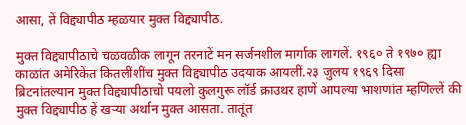आसा, तें विद्द्यापीठ म्हळयार मुक्त विद्द्यापीठ.

मुक्त विद्द्यापीठाचे चळवळीक लागून तरनाटें मन सर्जनशील मार्गाक लागलें. १९६० ते १९७० ह्या काळांत अमेरिकेंत कितलींशींच मुक्त विद्द्यापीठ उदयाक आयलीं.२३ जुलय १९६९ दिसा ब्रिटनांतल्यान मुक्त विद्द्यापीठाचो पयलो कुलगुरू लॉर्ड क्राउथर हाणें आपल्या भाशणांत म्हणिल्लें की मुक्त विद्द्यापीठ हें खऱ्या अर्थान मुक्त आसता. तातूंत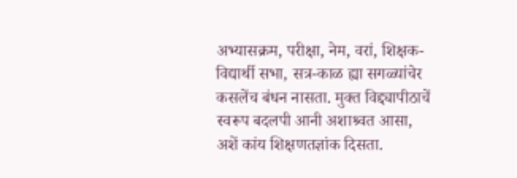अभ्यासक्रम, परीक्षा, नेम, वरां, शिक्षक-विद्यार्थी सभा, सत्र-काळ ह्या सगळ्यांचेर कसलेंच बंधन नासता. मुक्त विद्द्यापीठाचें स्वरूप बदलपी आनी अशाश्र्वत आसा, अशें कांय शिक्षणतज्ञांक दिसता.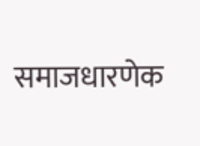समाजधारणेक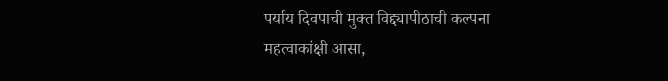पर्याय दिवपाची मुक्त विद्द्यापीठाची कल्पना महत्वाकांक्षी आसा,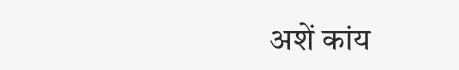अशें कांय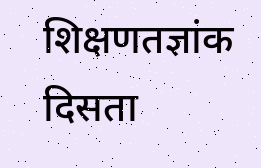शिक्षणतज्ञांक दिसता